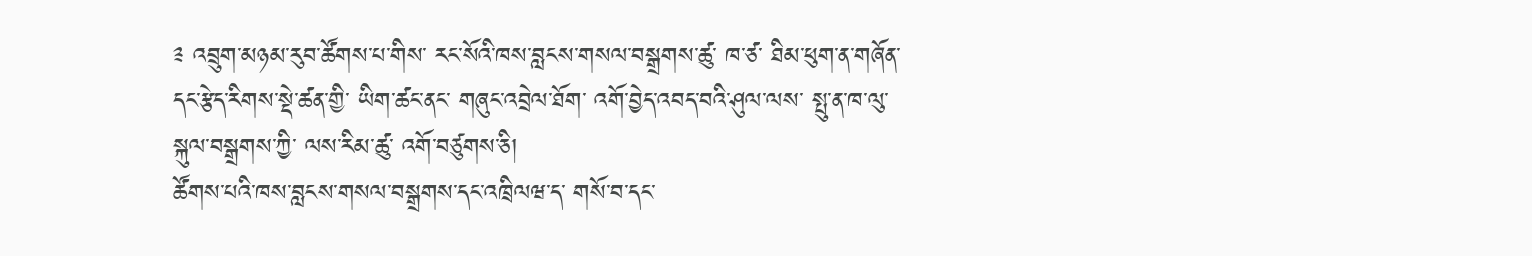༉ འབྲུག་མཉམ་རུབ་ཚོགས་པ་གིས་ རང་སོའི་ཁས་བླངས་གསལ་བསྒྲགས་ཚུ་ ཁ་ཙ་ ཐིམ་ཕུག་ན་གཞོན་དང་རྩེད་རིགས་སྡེ་ཚན་གྱི་ ཡིག་ཚང་ནང་ གཞུང་འབྲེལ་ཐོག་ འགོ་བྱེད་འབད་བའི་ཤུལ་ལས་ སྤུ་ན་ཁ་ལུ་ སྐུལ་བསྒྲགས་ཀྱི་ ལས་རིམ་ཚུ་ འགོ་བཙུགས་ཅི།
ཚོགས་པའི་ཁས་བླངས་གསལ་བསྒྲགས་དང་འཁྲིལཝ་ད་ གསོ་བ་དང་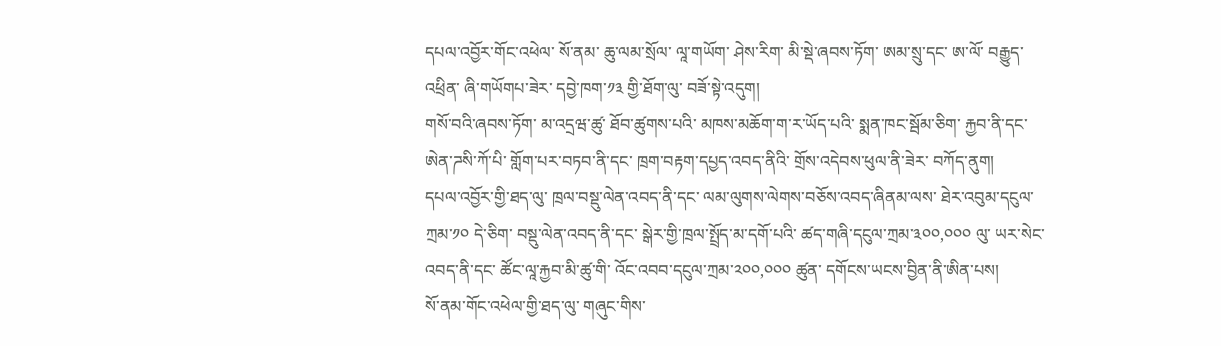དཔལ་འབྱོར་གོང་འཕེལ་ སོ་ནམ་ ཆུ་ལམ་སྲོལ་ ལཱ་གཡོག་ ཤེས་རིག་ མི་སྡེ་ཞབས་ཏོག་ ཨམ་སྲུ་དང་ ཨ་ལོ་ བརྒྱུད་འཕྲིན་ ཞི་གཡོགཔ་ཟེར་ དབྱེ་ཁག་༡༣ གྱི་ཐོག་ལུ་ བཟོ་སྟེ་འདུག།
གསོ་བའི་ཞབས་ཏོག་ མ་འདྲཝ་ཚུ་ ཐོབ་ཚུགས་པའི་ མཁས་མཆོག་ག་ར་ཡོད་པའི་ སྨན་ཁང་སྦོམ་ཅིག་ རྐྱབ་ནི་དང་ ཨེན་ཌསི་ཀོ་པི་ གློག་པར་བཏབ་ནི་དང་ ཁྲག་བརྟག་དཔྱད་འབད་ནིའི་ གྲོས་འདེབས་ཕུལ་ནི་ཟེར་ བཀོད་ནུག།
དཔལ་འབྱོར་གྱི་ཐད་ལུ་ ཁྲལ་བསྡུ་ལེན་འབད་ནི་དང་ ལམ་ལུགས་ལེགས་བཅོས་འབད་ཞིནམ་ལས་ ཐེར་འབུམ་དངུལ་ཀྲམ་༡༠ དེ་ཅིག་ བསྡུ་ལེན་འབད་ནི་དང་ སྒེར་གྱི་ཁྲལ་སྤྲོད་མ་དགོ་པའི་ ཚད་གཞི་དངུལ་ཀྲམ་༣༠༠,༠༠༠ ལུ་ ཡར་སེང་འབད་ནི་དང་ ཚོང་ལཱ་རྐྱབ་མི་ཚུ་གི་ འོང་འབབ་དངུལ་ཀྲམ་༢༠༠,༠༠༠ ཚུན་ དགོངས་ཡངས་བྱིན་ནི་ཨིན་པས།
སོ་ནམ་གོང་འཕེལ་གྱི་ཐད་ལུ་ གཞུང་གིས་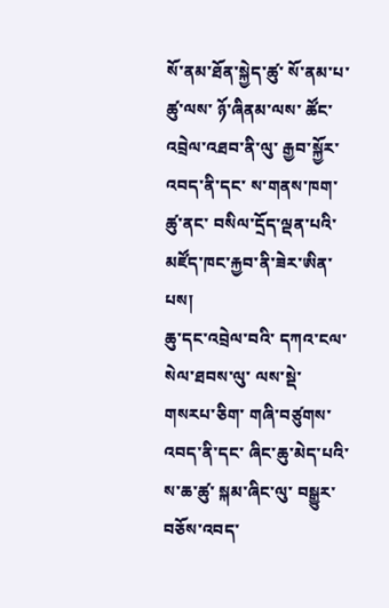སོ་ནམ་ཐོན་སྐྱེད་ཚུ་ སོ་ནམ་པ་ཚུ་ལས་ ཉོ་ཞིནམ་ལས་ ཚོང་འབྲེལ་འཐབ་ནི་ལུ་ རྒྱབ་སྐྱོར་འབད་ནི་དང་ ས་གནས་ཁག་ཚུ་ནང་ བསིལ་དྲོད་ལྡན་པའི་ མཛོད་ཁང་རྐྱབ་ནི་ཟེར་ཨིན་པས།
ཆུ་དང་འབྲེལ་བའི་ དཀའ་ངལ་སེལ་ཐབས་ལུ་ ལས་སྡེ་གསརཔ་ཅིག་ གཞི་བཙུགས་འབད་ནི་དང་ ཞིང་ཆུ་མེད་པའི་ ས་ཆ་ཚུ་ སྐམ་ཞིང་ལུ་ བསྒྱུར་བཅོས་འབད་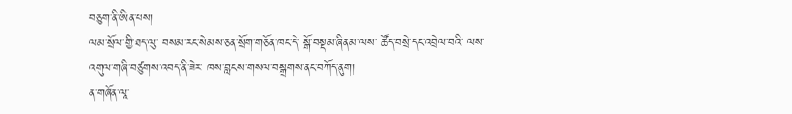བཅུག་ནི་ཨིན་པས།
ལམ་སྲོལ་གྱི་ཐད་ལུ་ བསམ་རང་སེམས་ཅན་སྲོག་གཅོན་ཁང་དེ་ སྒོ་བསྡམ་ཞིནམ་ལས་ ཚོད་བསྲེ་དང་འབྲེལ་བའི་ ལས་འགུལ་གཞི་བཙུགས་འབད་ནི་ཟེར་ ཁས་བླངས་གསལ་བསྒྲགས་ནང་བཀོད་ནུག།
ན་གཞོན་ལཱ་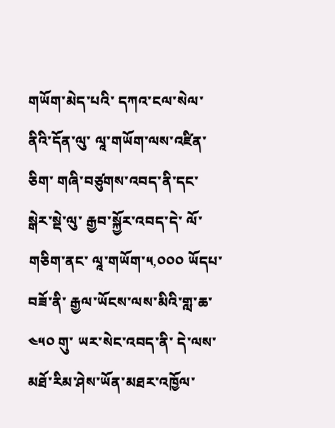གཡོག་མེད་པའི་ དཀའ་ངལ་སེལ་ནིའི་དོན་ལུ་ ལཱ་གཡོག་ལས་འཛིན་ཅིག་ གཞི་བཙུགས་འབད་ནི་དང་ སྒེར་སྡེ་ལུ་ རྒྱབ་སྐྱོར་འབད་དེ་ ལོ་གཅིག་ནང་ ལཱ་གཡོག་༥,༠༠༠ ཡོདཔ་བཟོ་ནི་ རྒྱལ་ཡོངས་ལས་མིའི་གླ་ཆ་༤༥༠ གུ་ ཡར་སེང་འབད་ནི་ དེ་ལས་ མཐོ་རིམ་ཤེས་ཡོན་མཐར་འཁྱོལ་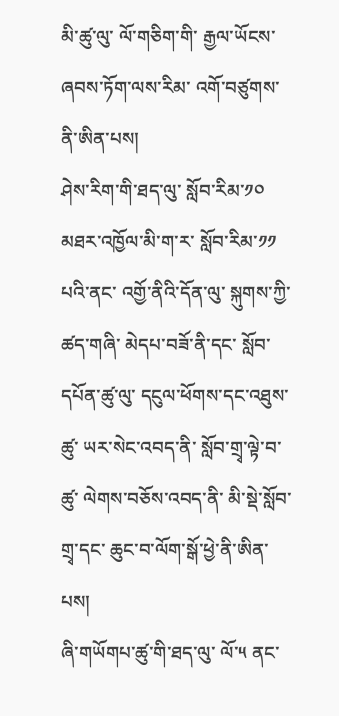མི་ཚུ་ལུ་ ལོ་གཅིག་གི་ རྒྱལ་ཡོངས་ཞབས་ཏོག་ལས་རིམ་ འགོ་བཙུགས་ནི་ཨིན་པས།
ཤེས་རིག་གི་ཐད་ལུ་ སློབ་རིམ་༡༠ མཐར་འཁྱོལ་མི་ག་ར་ སློབ་རིམ་༡༡ པའི་ནང་ འགྱོ་ནིའི་དོན་ལུ་ སྐུགས་ཀྱི་ཚད་གཞི་ མེདཔ་བཟོ་ནི་དང་ སློབ་དཔོན་ཚུ་ལུ་ དངུལ་ཕོགས་དང་འཐུས་ཚུ་ ཡར་སེང་འབད་ནི་ སློབ་གྲྭ་ལྟེ་བ་ཚུ་ ལེགས་བཅོས་འབད་ནི་ མི་སྡེ་སློབ་གྲྭ་དང་ ཆུང་བ་ལོག་སྒོ་ཕྱེ་ནི་ཨིན་པས།
ཞི་གཡོགཔ་ཚུ་གི་ཐད་ལུ་ ལོ་༥ ནང་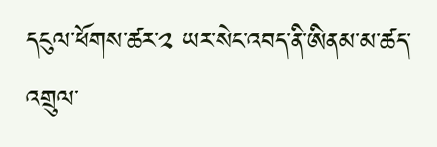དངུལ་ཕོགས་ཚར་༢ ཡར་སེང་འབད་ནི་ཨིནམ་མ་ཚད་ འགྲུལ་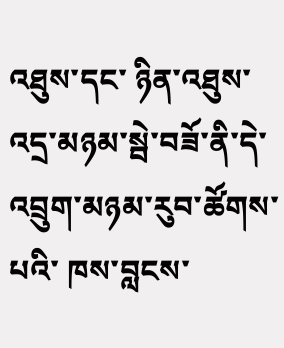འཐུས་དང་ ཉིན་འཐུས་འདྲ་མཉམ་སྦེ་བཟོ་ནི་དེ་ འབྲུག་མཉམ་རུབ་ཚོགས་པའི་ ཁས་བླངས་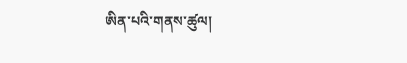ཨིན་པའི་གནས་ཚུལ།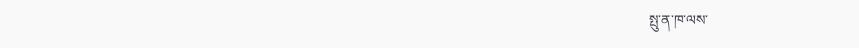སྤུ་ན་ཁ་ལས་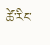ཚེ་རིང་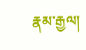རྣམ་རྒྱལ།